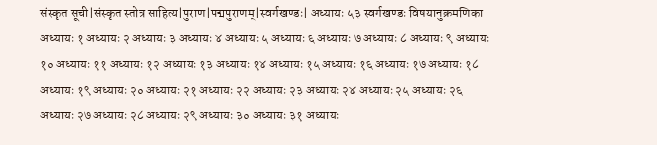संस्कृत सूची|संस्कृत स्तोत्र साहित्य|पुराण|पद्मपुराणम्|स्वर्गखण्डः| अध्यायः ५३ स्वर्गखण्डः विषयानुक्रमणिका अध्यायः १ अध्यायः २ अध्यायः ३ अध्यायः ४ अध्यायः ५ अध्यायः ६ अध्यायः ७ अध्यायः ८ अध्यायः ९ अध्यायः १० अध्यायः ११ अध्यायः १२ अध्यायः १३ अध्यायः १४ अध्यायः १५ अध्यायः १६ अध्यायः १७ अध्यायः १८ अध्यायः १९ अध्यायः २० अध्यायः २१ अध्यायः २२ अध्यायः २३ अध्यायः २४ अध्यायः २५ अध्यायः २६ अध्यायः २७ अध्यायः २८ अध्यायः २९ अध्यायः ३० अध्यायः ३१ अध्यायः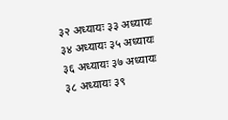३२ अध्यायः ३३ अध्यायः ३४ अध्यायः ३५ अध्यायः ३६ अध्यायः ३७ अध्यायः ३८ अध्यायः ३९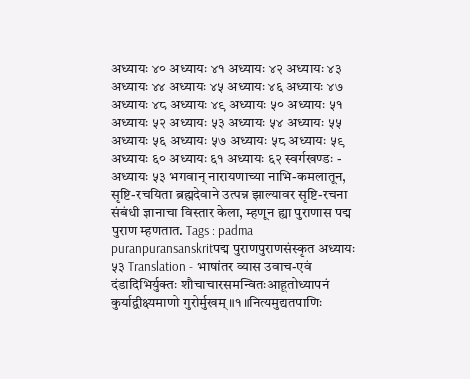अध्यायः ४० अध्यायः ४१ अध्यायः ४२ अध्यायः ४३ अध्यायः ४४ अध्यायः ४५ अध्यायः ४६ अध्यायः ४७ अध्यायः ४८ अध्यायः ४९ अध्यायः ५० अध्यायः ५१ अध्यायः ५२ अध्यायः ५३ अध्यायः ५४ अध्यायः ५५ अध्यायः ५६ अध्यायः ५७ अध्यायः ५८ अध्यायः ५९ अध्यायः ६० अध्यायः ६१ अध्यायः ६२ स्वर्गखण्डः - अध्यायः ५३ भगवान् नारायणाच्या नाभि-कमलातून, सृष्टि-रचयिता ब्रह्मदेवाने उत्पन्न झाल्यावर सृष्टि-रचना संबंधी ज्ञानाचा विस्तार केला, म्हणून ह्या पुराणास पद्म पुराण म्हणतात. Tags : padma puranpuransanskritपद्म पुराणपुराणसंस्कृत अध्यायः ५३ Translation - भाषांतर व्यास उवाच-एवं दंडादिभिर्युक्तः शौचाचारसमन्वितःआहूतोध्यापनं कुर्याद्वीक्ष्यमाणो गुरोर्मुखम् ॥१॥नित्यमुद्यतपाणिः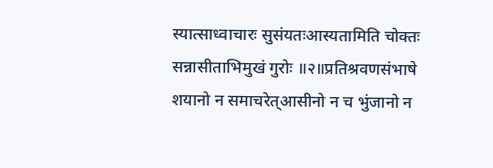स्यात्साध्वाचारः सुसंयतःआस्यतामिति चोक्तः सन्नासीताभिमुखं गुरोः ॥२॥प्रतिश्रवणसंभाषे शयानो न समाचरेत्आसीनो न च भुंजानो न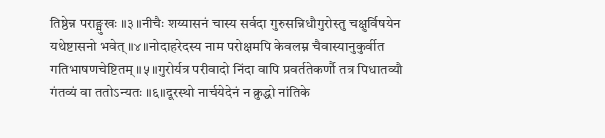तिष्ठेन्न पराङ्मुखः ॥३॥नीचैः शय्यासनं चास्य सर्वदा गुरुसन्निधौगुरोस्तु चक्षुर्विषयेन यथेष्टासनो भवेत् ॥४॥नोदाहरेदस्य नाम परोक्षमपि केवलम्न चैवास्यानुकुर्वीत गतिभाषणचेष्टितम् ॥५॥गुरोर्यत्र परीवादो निंदा वापि प्रवर्ततेकर्णौ तत्र पिधातव्यौ गंतव्यं वा ततोऽन्यतः ॥६॥दूरस्थो नार्चयेदेनं न क्रुद्धो नांतिके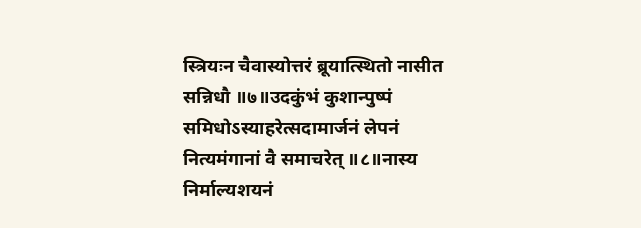स्त्रियःन चैवास्योत्तरं ब्रूयात्स्थितो नासीत सन्निधौ ॥७॥उदकुंभं कुशान्पुष्पं समिधोऽस्याहरेत्सदामार्जनं लेपनं नित्यमंगानां वै समाचरेत् ॥८॥नास्य निर्माल्यशयनं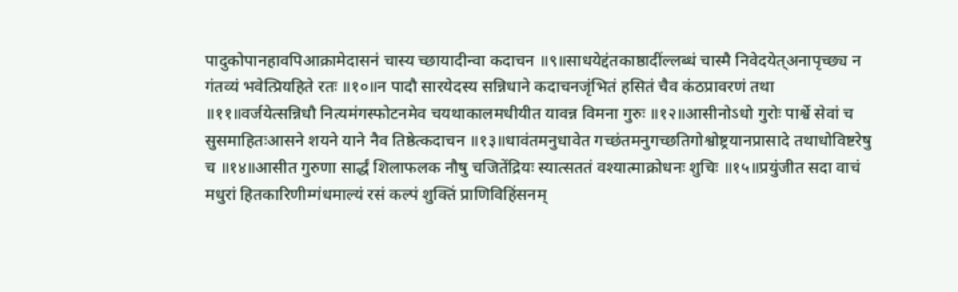पादुकोपानहावपिआक्रामेदासनं चास्य च्छायादीन्वा कदाचन ॥९॥साधयेद्दंतकाष्ठादींल्लब्धं चास्मै निवेदयेत्अनापृच्छ्य न गंतव्यं भवेत्प्रियहिते रतः ॥१०॥न पादौ सारयेदस्य सन्निधाने कदाचनजृंभितं हसितं चैव कंठप्रावरणं तथा ॥११॥वर्जयेत्सन्निधौ नित्यमंगस्फोटनमेव चयथाकालमधीयीत यावन्न विमना गुरुः ॥१२॥आसीनोऽधो गुरोः पार्श्वे सेवां च सुसमाहितःआसने शयने याने नैव तिष्ठेत्कदाचन ॥१३॥धावंतमनुधावेत गच्छंतमनुगच्छतिगोश्वोष्ट्रयानप्रासादे तथाधोविष्टरेषु च ॥१४॥आसीत गुरुणा सार्द्धं शिलाफलक नौषु चजितेंद्रियः स्यात्सततं वश्यात्माक्रोधनः शुचिः ॥१५॥प्रयुंजीत सदा वाचं मधुरां हितकारिणीम्गंधमाल्यं रसं कल्पं शुक्तिं प्राणिविहिंसनम्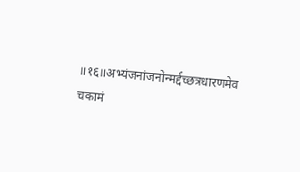॥१६॥अभ्यंजनांजनोन्मर्द्दच्छत्रधारणमेव चकामं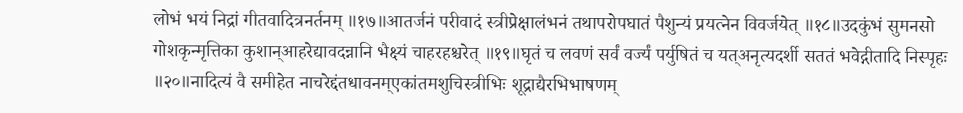लोभं भयं निद्रां गीतवादित्रनर्तनम् ॥१७॥आतर्जनं परीवादं स्त्रीप्रेक्षालंभनं तथापरोपघातं पैशुन्यं प्रयत्नेन विवर्जयेत् ॥१८॥उदकुंभं सुमनसो गोशकृन्मृत्तिका कुशान्आहरेद्यावदन्नानि भैक्ष्यं चाहरहश्चरेत् ॥१९॥घृतं च लवणं सर्वं वर्ज्यं पर्युषितं च यत्अनृत्यदर्शी सततं भवेद्गीतादि निस्पृहः ॥२०॥नादित्यं वै समीहेत नाचरेद्दंतधावनम्एकांतमशुचिस्त्रीभिः शूद्राद्यैरभिभाषणम्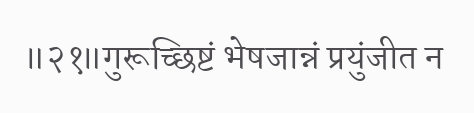॥२१॥गुरूच्छिष्टं भेषजान्नं प्रयुंजीत न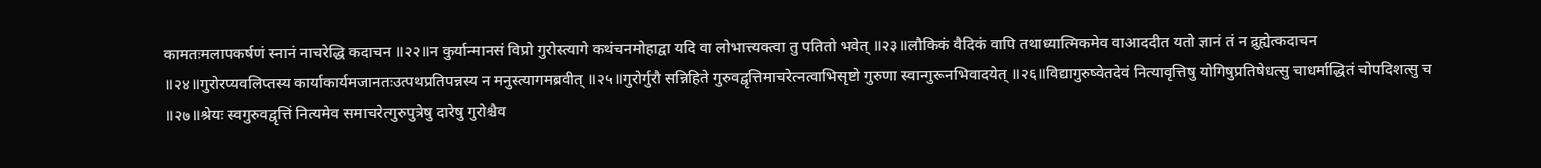कामतःमलापकर्षणं स्नानं नाचरेद्धि कदाचन ॥२२॥न कुर्यान्मानसं विप्रो गुरोस्त्यागे कथंचनमोहाद्वा यदि वा लोभात्त्यक्त्वा तु पतितो भवेत् ॥२३॥लौकिकं वैदिकं वापि तथाध्यात्मिकमेव वाआददीत यतो ज्ञानं तं न द्रुह्येत्कदाचन ॥२४॥गुरोरप्यवलिप्तस्य कार्याकार्यमजानतःउत्पथप्रतिपन्नस्य न मनुस्त्यागमब्रवीत् ॥२५॥गुरोर्गुरौ सन्निहिते गुरुवद्वृत्तिमाचरेत्नत्वाभिसृष्टो गुरुणा स्वान्गुरूनभिवादयेत् ॥२६॥विद्यागुरुष्वेतदेवं नित्यावृत्तिषु योगिषुप्रतिषेधत्सु चाधर्माद्धितं चोपदिशत्सु च ॥२७॥श्रेयः स्वगुरुवद्वृत्तिं नित्यमेव समाचरेत्गुरुपुत्रेषु दारेषु गुरोश्चैव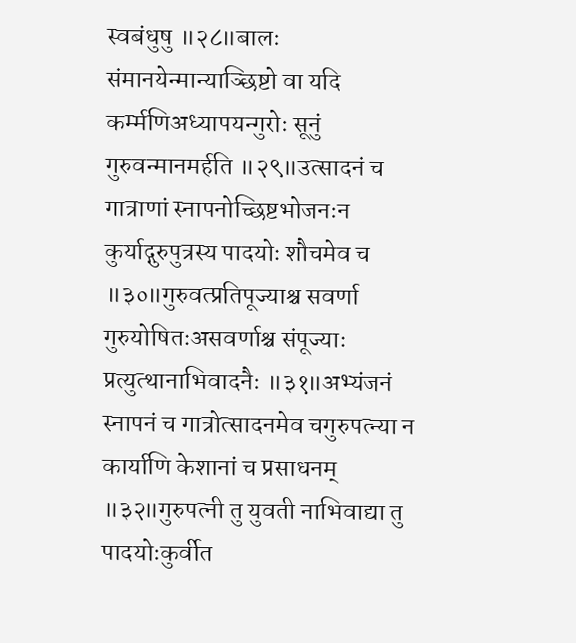स्वबंधुषु ॥२८॥बालः संमानयेन्मान्याञ्छिष्टो वा यदि कर्म्मणिअध्यापयन्गुरोः सूनुं गुरुवन्मानमर्हति ॥२९॥उत्सादनं च गात्राणां स्नापनोच्छिष्टभोजनःन कुर्याद्गुरुपुत्रस्य पादयोः शौचमेव च ॥३०॥गुरुवत्प्रतिपूज्याश्च सवर्णा गुरुयोषितःअसवर्णाश्च संपूज्याः प्रत्युत्थानाभिवादनैः ॥३१॥अभ्यंजनं स्नापनं च गात्रोत्सादनमेव चगुरुपत्न्या न कार्याणि केशानां च प्रसाधनम् ॥३२॥गुरुपत्नी तु युवती नाभिवाद्या तु पादयोःकुर्वीत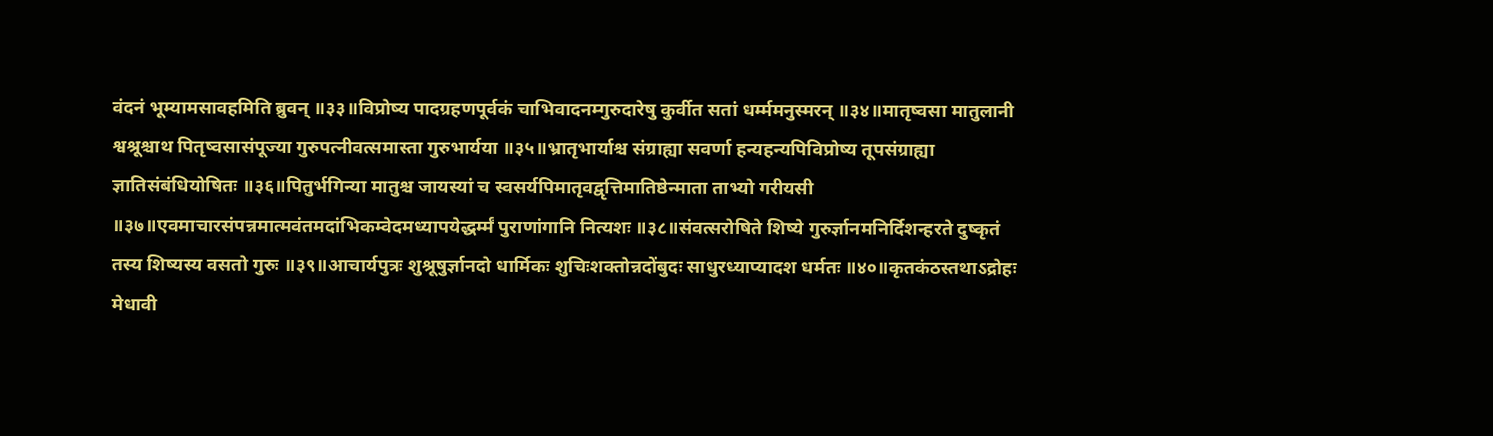वंदनं भूम्यामसावहमिति ब्रुवन् ॥३३॥विप्रोष्य पादग्रहणपूर्वकं चाभिवादनम्गुरुदारेषु कुर्वीत सतां धर्म्ममनुस्मरन् ॥३४॥मातृष्वसा मातुलानी श्वश्रूश्चाथ पितृष्वसासंपूज्या गुरुपत्नीवत्समास्ता गुरुभार्यया ॥३५॥भ्रातृभार्याश्च संग्राह्या सवर्णा हन्यहन्यपिविप्रोष्य तूपसंग्राह्या ज्ञातिसंबंधियोषितः ॥३६॥पितुर्भगिन्या मातुश्च जायस्यां च स्वसर्यपिमातृवद्वृत्तिमातिष्ठेन्माता ताभ्यो गरीयसी ॥३७॥एवमाचारसंपन्नमात्मवंतमदांभिकम्वेदमध्यापयेद्धर्म्मं पुराणांगानि नित्यशः ॥३८॥संवत्सरोषिते शिष्ये गुरुर्ज्ञानमनिर्दिशन्हरते दुष्कृतं तस्य शिष्यस्य वसतो गुरुः ॥३९॥आचार्यपुत्रः शुश्रूषुर्ज्ञानदो धार्मिकः शुचिःशक्तोन्नदोंबुदः साधुरध्याप्यादश धर्मतः ॥४०॥कृतकंठस्तथाऽद्रोहः मेधावी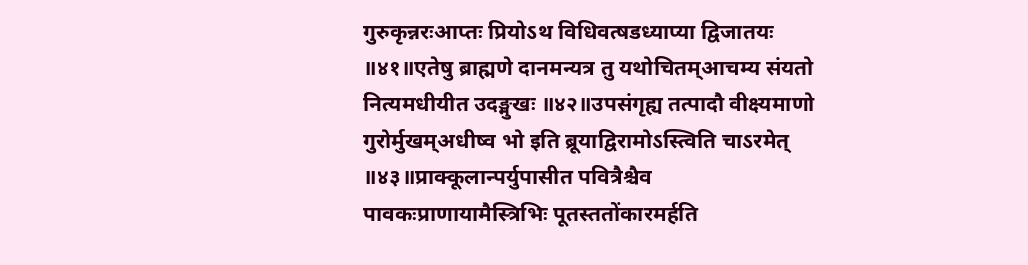गुरुकृन्नरःआप्तः प्रियोऽथ विधिवत्षडध्याप्या द्विजातयः ॥४१॥एतेषु ब्राह्मणे दानमन्यत्र तु यथोचितम्आचम्य संयतो नित्यमधीयीत उदङ्मुखः ॥४२॥उपसंगृह्य तत्पादौ वीक्ष्यमाणो गुरोर्मुखम्अधीष्व भो इति ब्रूयाद्विरामोऽस्त्विति चाऽरमेत् ॥४३॥प्राक्कूलान्पर्युपासीत पवित्रैश्चैव पावकःप्राणायामैस्त्रिभिः पूतस्ततोंकारमर्हति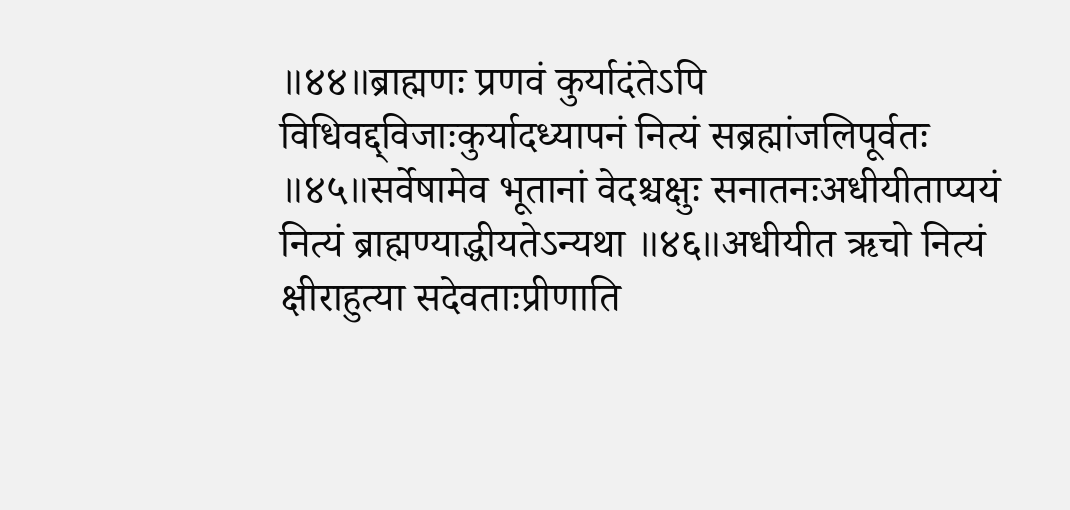॥४४॥ब्राह्मणः प्रणवं कुर्यादंतेऽपि विधिवद्द्विजाःकुर्यादध्यापनं नित्यं सब्रह्मांजलिपूर्वतः ॥४५॥सर्वेषामेव भूतानां वेदश्चक्षुः सनातनःअधीयीताप्ययं नित्यं ब्राह्मण्याद्धीयतेऽन्यथा ॥४६॥अधीयीत ऋचो नित्यं क्षीराहुत्या सदेवताःप्रीणाति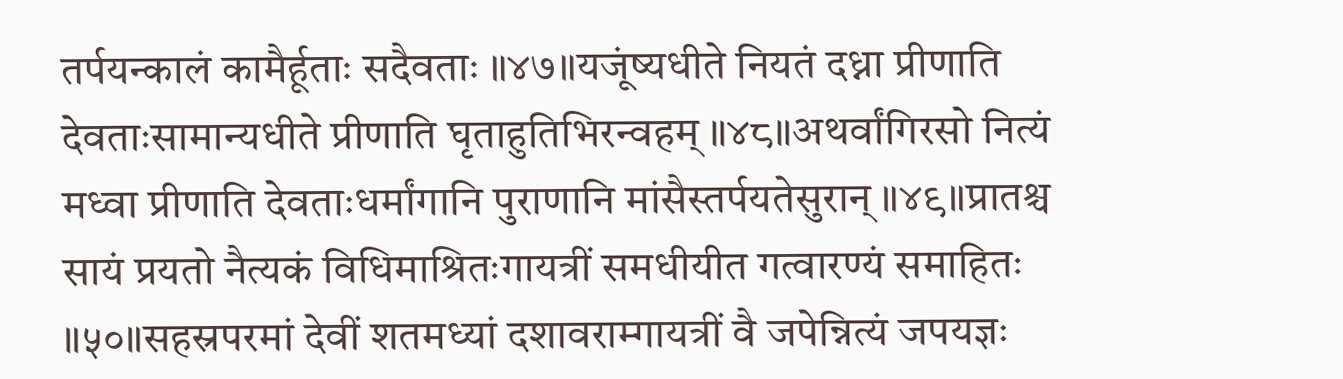तर्पयन्कालं कामैर्हूताः सदैवताः ॥४७॥यजूंष्यधीते नियतं दध्ना प्रीणाति देवताःसामान्यधीते प्रीणाति घृताहुतिभिरन्वहम् ॥४८॥अथर्वांगिरसो नित्यं मध्वा प्रीणाति देवताःधर्मांगानि पुराणानि मांसैस्तर्पयतेसुरान् ॥४९॥प्रातश्च सायं प्रयतो नैत्यकं विधिमाश्रितःगायत्रीं समधीयीत गत्वारण्यं समाहितः ॥५०॥सहस्रपरमां देवीं शतमध्यां दशावराम्गायत्रीं वै जपेन्नित्यं जपयज्ञः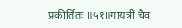प्रकीर्तितः ॥५१॥गायत्रीं चैव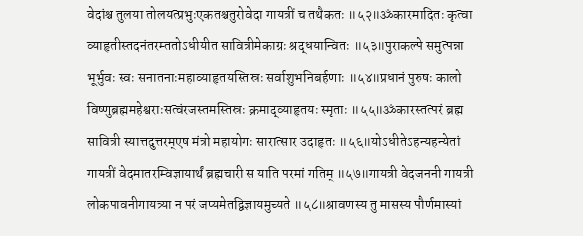वेदांश्च तुलया तोलयत्प्रभुःएकतश्चतुरोवेदा गायत्रीं च तथैकतः ॥५२॥ॐकारमादितः कृत्वा व्याहृतीस्तदनंतरम्ततोऽधीयीत सावित्रीमेकाग्रः श्रद्धयान्वितः ॥५३॥पुराकल्पे समुत्पन्ना भूर्भुवः स्वः सनातनाःमहाव्याहृतयस्तिस्रः सर्वाशुभनिबर्हणाः ॥५४॥प्रधानं पुरुषः कालो विष्णुब्रह्ममहेश्वराःसत्वंरजस्तमस्तिस्रः क्रमाद्व्याहृतयः स्मृताः ॥५५॥ॐकारस्तत्परं ब्रह्म सावित्री स्यात्तदुत्तरम्एष मंत्रो महायोगः सारात्सार उदाहृतः ॥५६॥योऽधीतेऽहन्यहन्येतां गायत्रीं वेदमातरम्विज्ञायार्थं ब्रह्मचारी स याति परमां गतिम् ॥५७॥गायत्री वेदजननी गायत्री लोकपावनीगायत्र्या न परं जप्यमेतद्विज्ञायमुच्यते ॥५८॥श्रावणस्य तु मासस्य पौर्णमास्यां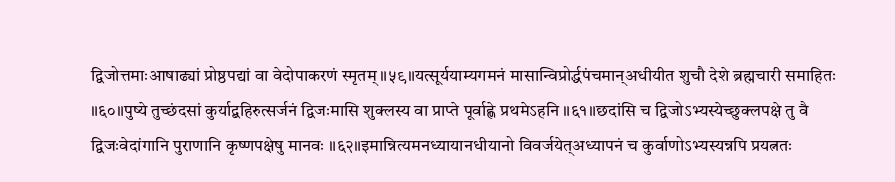द्विजोत्तमाःआषाढ्यां प्रोष्ठपद्यां वा वेदोपाकरणं स्मृतम् ॥५९॥यत्सूर्ययाम्यगमनं मासान्विप्रोर्द्धपंचमान्अधीयीत शुचौ देशे ब्रह्मचारी समाहितः ॥६०॥पुष्ये तुच्छंदसां कुर्याद्बहिरुत्सर्जनं द्विजःमासि शुक्लस्य वा प्राप्ते पूर्वाह्णे प्रथमेऽहनि ॥६१॥छदांसि च द्विजोऽभ्यस्येच्छुक्लपक्षे तु वै द्विजःवेदांगानि पुराणानि कृष्णपक्षेषु मानवः ॥६२॥इमान्नित्यमनध्यायानधीयानो विवर्जयेत्अध्यापनं च कुर्वाणोऽभ्यस्यन्नपि प्रयत्नतः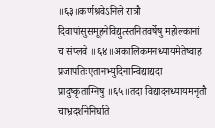॥६३॥कर्णश्रवेऽनिले रात्रौ दिवापांसुसमूहनेविद्युत्स्तनितवर्षेषु महोल्कानां च संप्लवे ॥६४॥अकालिकमनध्यायमेतेष्वाह प्रजापतिःएतानभ्युदिनान्विद्याद्यदा प्रादुष्कृताग्निषु ॥६५॥तदा विद्यादनध्यायमनृतौ चाभ्रदर्शनेनिर्घाते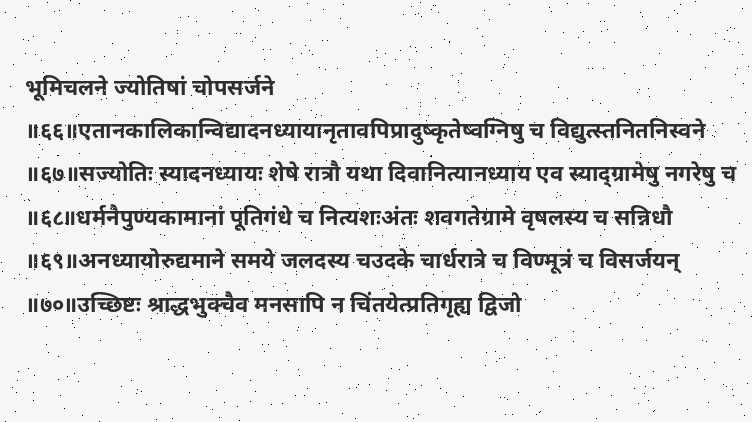भूमिचलने ज्योतिषां चोपसर्जने ॥६६॥एतानकालिकान्विद्यादनध्यायानृतावपिप्रादुष्कृतेष्वग्निषु च विद्युत्स्तनितनिस्वने ॥६७॥सज्योतिः स्यादनध्यायः शेषे रात्रौ यथा दिवानित्यानध्याय एव स्याद्ग्रामेषु नगरेषु च ॥६८॥धर्मनैपुण्यकामानां पूतिगंधे च नित्यशःअंतः शवगतेग्रामे वृषलस्य च सन्निधौ ॥६९॥अनध्यायोरुद्यमाने समये जलदस्य चउदके चार्धरात्रे च विण्मूत्रं च विसर्जयन् ॥७०॥उच्छिष्टः श्राद्धभुक्चैव मनसापि न चिंतयेत्प्रतिगृह्य द्विजो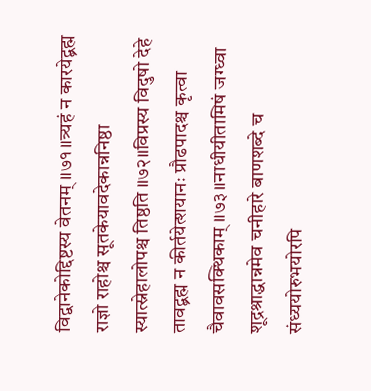विद्वानेकोद्दिष्टस्य वेतनम् ॥७१॥त्र्यहं न कारयेद्ब्रह्म राज्ञो राहोश्च सूतकेयावदेकान्ननिष्ठा स्यात्स्नेहालोपश्च तिष्ठति ॥७२॥विप्रस्य विदुषो देहे तावद्ब्रह्म न कीर्तयेत्शयानः प्रौढपादश्च कृत्वा चैवावसक्थिकाम् ॥७३॥नाधीयीतामिषं जग्ध्वा शूद्रश्राद्धान्नमेव चनीहारे बाणशब्दे च संध्ययोरुभयोरपि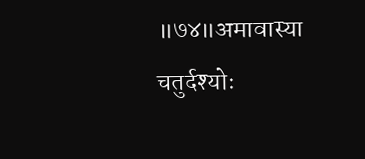॥७४॥अमावास्या चतुर्दश्योः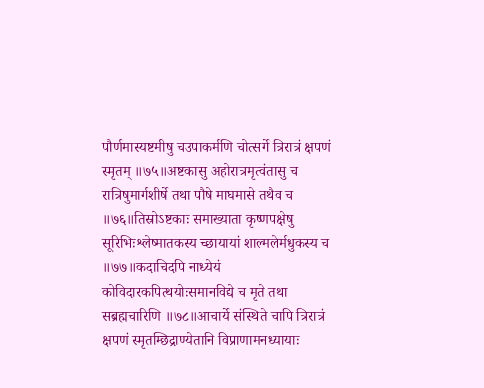पौर्णमास्यष्टमीषु चउपाकर्मणि चोत्सर्गे त्रिरात्रं क्षपणं स्मृतम् ॥७५॥अष्टकासु अहोरात्रमृत्वंतासु च रात्रिषुमार्गशीर्षे तथा पौषे माघमासे तथैव च ॥७६॥तिस्रोऽष्टकाः समाख्याता कृष्णपक्षेषु सूरिभिःश्लेष्मातकस्य च्छायायां शाल्मलेर्मधुकस्य च ॥७७॥कदाचिदपि नाध्येयं कोविदारकपित्थयोःसमानविद्ये च मृते तथा सब्रह्मचारिणि ॥७८॥आचार्ये संस्थिते चापि त्रिरात्रं क्षपणं स्मृतम्छिद्राण्येतानि विप्राणामनध्यायाः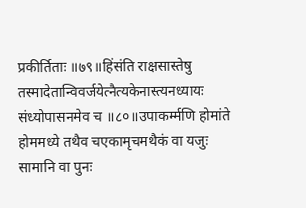प्रकीर्तिताः ॥७९॥हिंसंति राक्षसास्तेषु तस्मादेतान्विवर्जयेत्नैत्यकेनास्त्यनध्यायः संध्योपासनमेव च ॥८०॥उपाकर्म्मणि होमांते होममध्ये तथैव चएकामृचमथैकं वा यजुः सामानि वा पुनः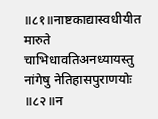॥८१॥नाष्टकाद्यास्वधीयीत मारुते चाभिधावतिअनध्यायस्तु नांगेषु नेतिहासपुराणयोः ॥८२॥न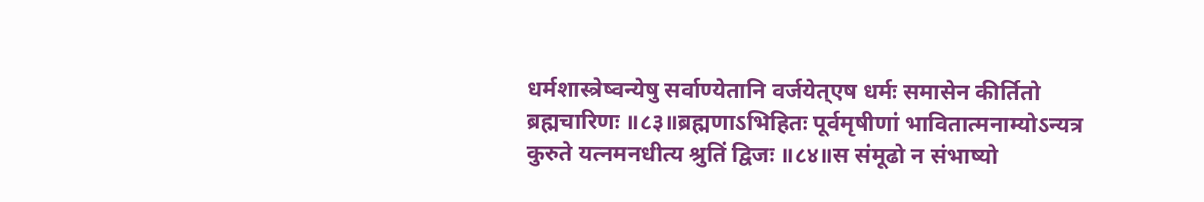धर्मशास्त्रेष्वन्येषु सर्वाण्येतानि वर्जयेत्एष धर्मः समासेन कीर्तितो ब्रह्मचारिणः ॥८३॥ब्रह्मणाऽभिहितः पूर्वमृषीणां भावितात्मनाम्योऽन्यत्र कुरुते यत्नमनधीत्य श्रुतिं द्विजः ॥८४॥स संमूढो न संभाष्यो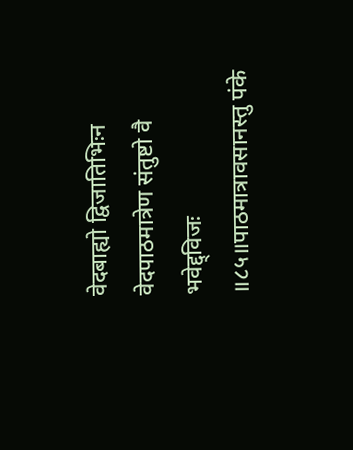वेदबाह्यो द्विजातिभिःन वेदपाठमात्रेण संतुष्टो वै भवेद्द्विजः ॥८५॥पाठमात्रावसानस्तु पंके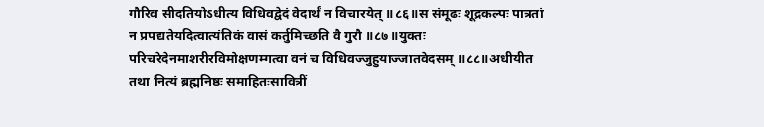गौरिव सीदतियोऽधीत्य विधिवद्वेदं वेदार्थं न विचारयेत् ॥८६॥स संमूढः शूद्रकल्पः पात्रतां न प्रपद्यतेयदित्वात्यंतिकं वासं कर्तुमिच्छति वै गुरौ ॥८७॥युक्तः परिचरेदेनमाशरीरविमोक्षणम्गत्वा वनं च विधिवज्जुहुयाज्जातवेदसम् ॥८८॥अधीयीत तथा नित्यं ब्रह्मनिष्ठः समाहितःसावित्रीं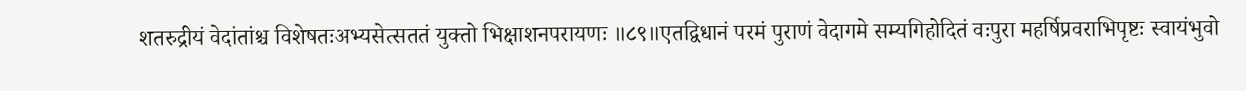शतरुद्रीयं वेदांतांश्च विशेषतःअभ्यसेत्सततं युक्तो भिक्षाशनपरायणः ॥८९॥एतद्विधानं परमं पुराणं वेदागमे सम्यगिहोदितं वःपुरा महर्षिप्रवराभिपृष्टः स्वायंभुवो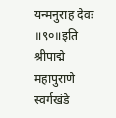यन्मनुराह देवः ॥९०॥इति श्रीपाद्मे महापुराणे स्वर्गखंडे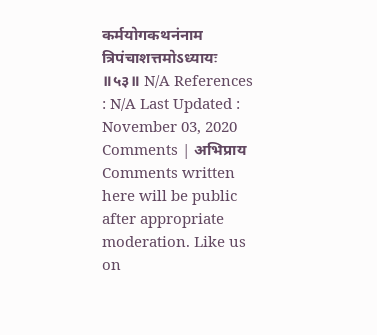कर्मयोगकथनंनाम त्रिपंचाशत्तमोऽध्यायः ॥५३॥ N/A References : N/A Last Updated : November 03, 2020 Comments | अभिप्राय Comments written here will be public after appropriate moderation. Like us on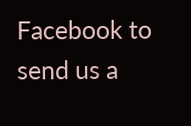Facebook to send us a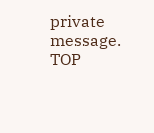private message. TOP